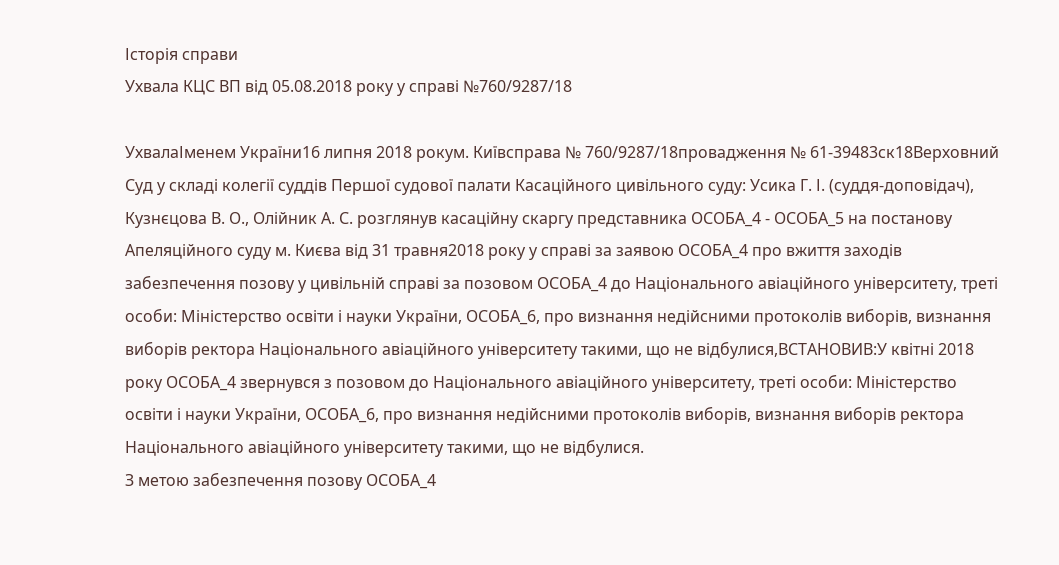Історія справи
Ухвала КЦС ВП від 05.08.2018 року у справі №760/9287/18

УхвалаІменем України16 липня 2018 рокум. Київсправа № 760/9287/18провадження № 61-39483ск18Верховний Суд у складі колегії суддів Першої судової палати Касаційного цивільного суду: Усика Г. І. (суддя-доповідач), Кузнєцова В. О., Олійник А. С. розглянув касаційну скаргу представника ОСОБА_4 - ОСОБА_5 на постанову Апеляційного суду м. Києва від 31 травня2018 року у справі за заявою ОСОБА_4 про вжиття заходів забезпечення позову у цивільній справі за позовом ОСОБА_4 до Національного авіаційного університету, треті особи: Міністерство освіти і науки України, ОСОБА_6, про визнання недійсними протоколів виборів, визнання виборів ректора Національного авіаційного університету такими, що не відбулися,ВСТАНОВИВ:У квітні 2018 року ОСОБА_4 звернувся з позовом до Національного авіаційного університету, треті особи: Міністерство освіти і науки України, ОСОБА_6, про визнання недійсними протоколів виборів, визнання виборів ректора Національного авіаційного університету такими, що не відбулися.
З метою забезпечення позову ОСОБА_4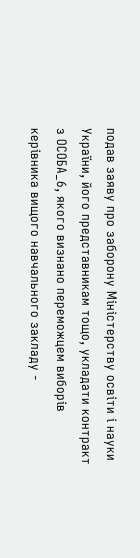подав заяву про заборону Міністерству освіти і науки України, його представникам тощо, укладати контракт з ОСОБА_6, якого визнано переможцем виборів керівника вищого навчального закладу -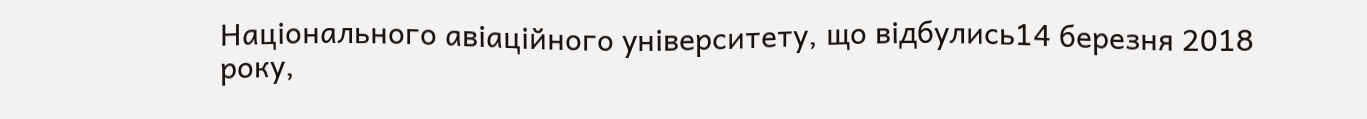Національного авіаційного університету, що відбулись14 березня 2018 року,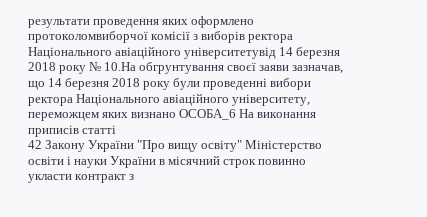результати проведення яких оформлено протоколомвиборчої комісії з виборів ректора Національного авіаційного університетувід 14 березня 2018 року № 10.На обгрунтування своєї заяви зазначав, що 14 березня 2018 року були проведенні вибори ректора Національного авіаційного університету, переможцем яких визнано ОСОБА_6 На виконання приписів статті
42 Закону України "Про вищу освіту" Міністерство освіти і науки України в місячний строк повинно укласти контракт з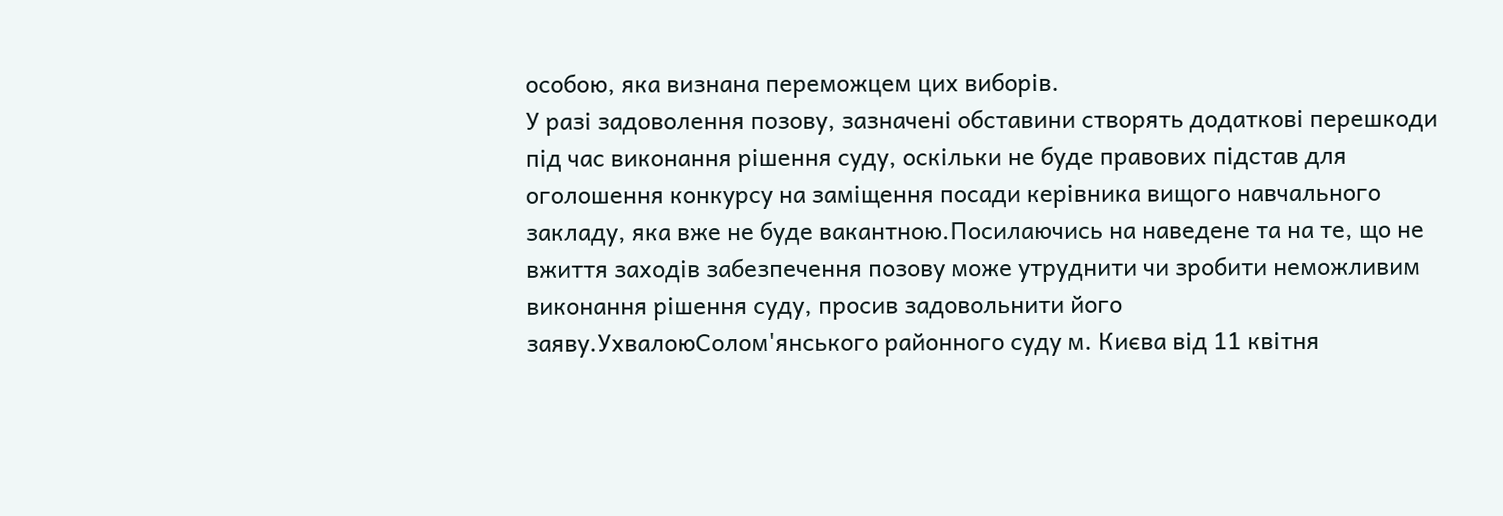особою, яка визнана переможцем цих виборів.
У разі задоволення позову, зазначені обставини створять додаткові перешкоди під час виконання рішення суду, оскільки не буде правових підстав для оголошення конкурсу на заміщення посади керівника вищого навчального закладу, яка вже не буде вакантною.Посилаючись на наведене та на те, що не вжиття заходів забезпечення позову може утруднити чи зробити неможливим виконання рішення суду, просив задовольнити його заяву.УхвалоюСолом'янського районного суду м. Києва від 11 квітня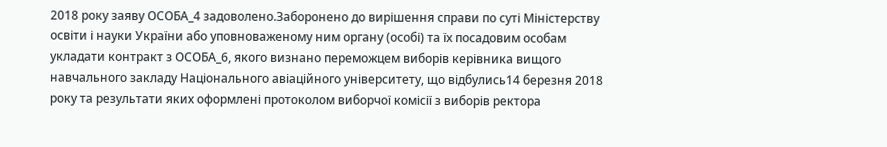2018 року заяву ОСОБА_4 задоволено.Заборонено до вирішення справи по суті Міністерству освіти і науки України або уповноваженому ним органу (особі) та їх посадовим особам укладати контракт з ОСОБА_6, якого визнано переможцем виборів керівника вищого навчального закладу Національного авіаційного університету, що відбулись14 березня 2018 року та результати яких оформлені протоколом виборчої комісії з виборів ректора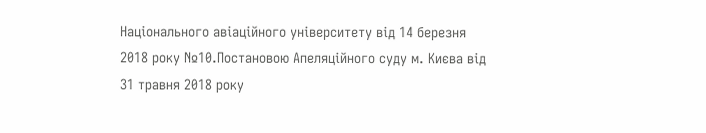Національного авіаційного університету від 14 березня
2018 року №10.Постановою Апеляційного суду м. Києва від 31 травня 2018 року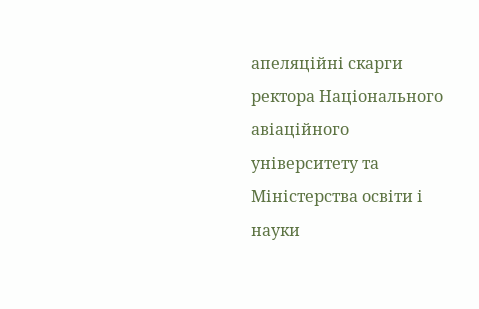апеляційні скарги ректора Національного авіаційного університету та Міністерства освіти і науки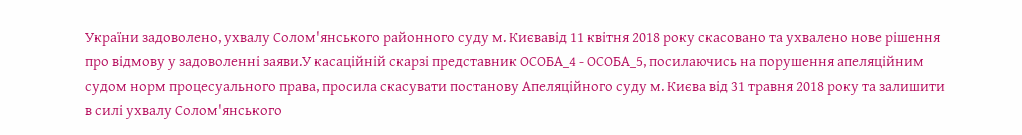України задоволено, ухвалу Солом'янського районного суду м. Києвавід 11 квітня 2018 року скасовано та ухвалено нове рішення про відмову у задоволенні заяви.У касаційній скарзі представник ОСОБА_4 - ОСОБА_5, посилаючись на порушення апеляційним судом норм процесуального права, просила скасувати постанову Апеляційного суду м. Києва від 31 травня 2018 року та залишити в силі ухвалу Солом'янського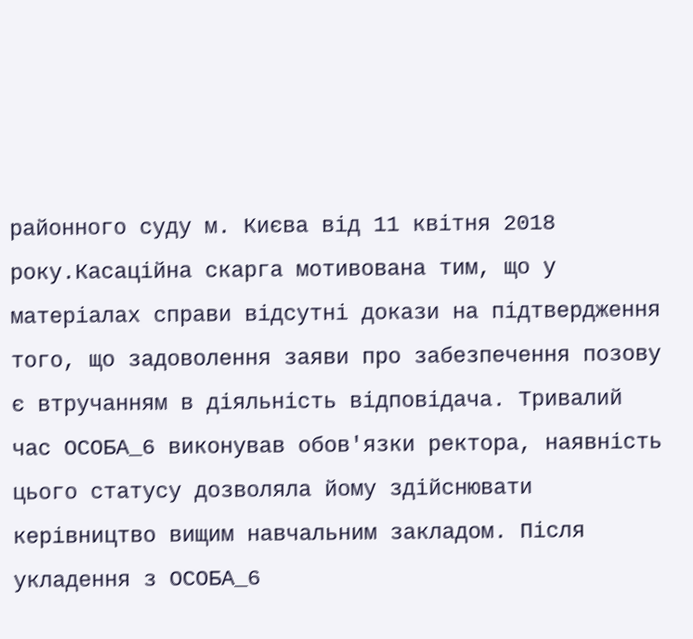районного суду м. Києва від 11 квітня 2018 року.Касаційна скарга мотивована тим, що у матеріалах справи відсутні докази на підтвердження того, що задоволення заяви про забезпечення позову є втручанням в діяльність відповідача. Тривалий час ОСОБА_6 виконував обов'язки ректора, наявність цього статусу дозволяла йому здійснювати керівництво вищим навчальним закладом. Після укладення з ОСОБА_6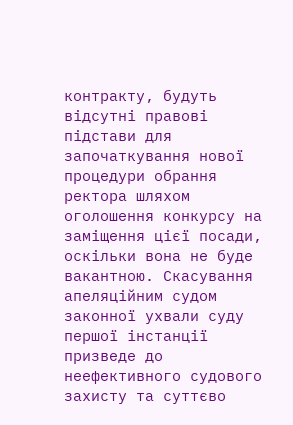контракту, будуть відсутні правові підстави для започаткування нової процедури обрання ректора шляхом оголошення конкурсу на заміщення цієї посади, оскільки вона не буде вакантною. Скасування апеляційним судом законної ухвали суду першої інстанції призведе до неефективного судового захисту та суттєво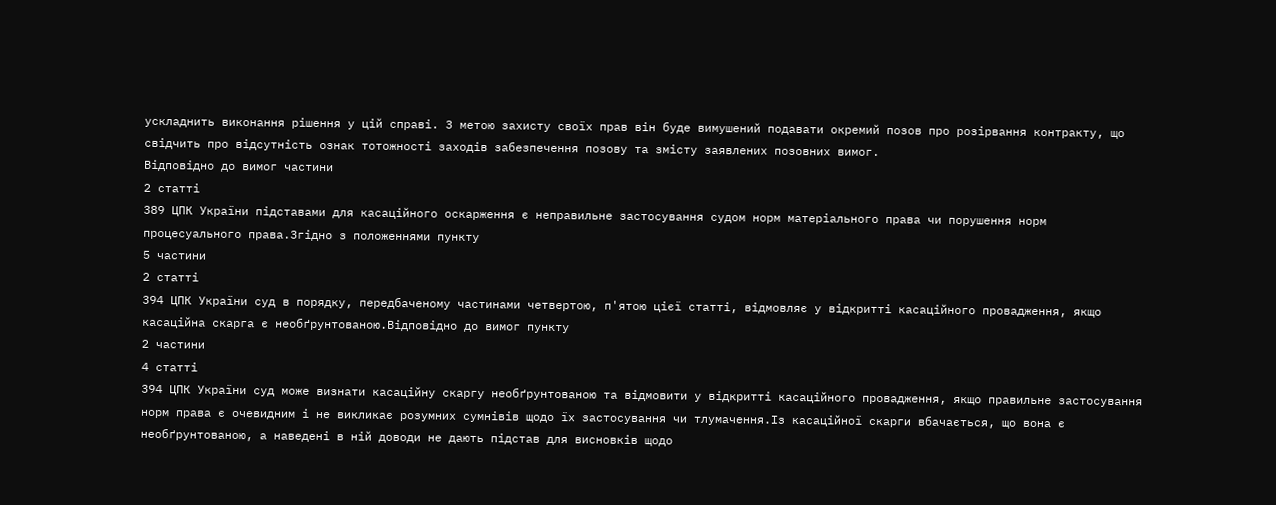ускладнить виконання рішення у цій справі. З метою захисту своїх прав він буде вимушений подавати окремий позов про розірвання контракту, що свідчить про відсутність ознак тотожності заходів забезпечення позову та змісту заявлених позовних вимог.
Відповідно до вимог частини
2 статті
389 ЦПК України підставами для касаційного оскарження є неправильне застосування судом норм матеріального права чи порушення норм процесуального права.Згідно з положеннями пункту
5 частини
2 статті
394 ЦПК України суд в порядку, передбаченому частинами четвертою, п'ятою цієї статті, відмовляє у відкритті касаційного провадження, якщо касаційна скарга є необґрунтованою.Відповідно до вимог пункту
2 частини
4 статті
394 ЦПК України суд може визнати касаційну скаргу необґрунтованою та відмовити у відкритті касаційного провадження, якщо правильне застосування норм права є очевидним і не викликає розумних сумнівів щодо їх застосування чи тлумачення.Із касаційної скарги вбачається, що вона є необґрунтованою, а наведені в ній доводи не дають підстав для висновків щодо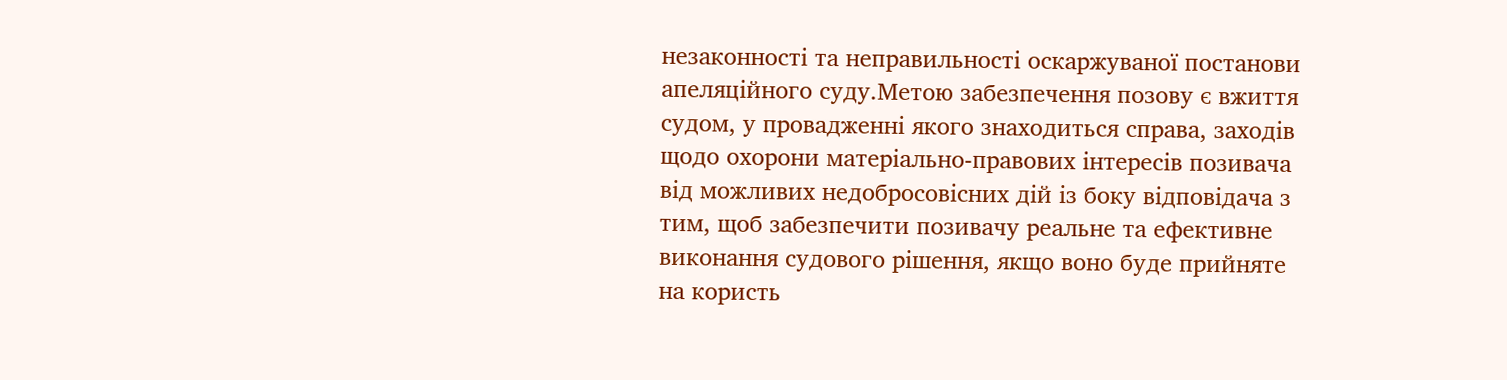незаконності та неправильності оскаржуваної постанови апеляційного суду.Метою забезпечення позову є вжиття судом, у провадженні якого знаходиться справа, заходів щодо охорони матеріально-правових інтересів позивача від можливих недобросовісних дій із боку відповідача з тим, щоб забезпечити позивачу реальне та ефективне виконання судового рішення, якщо воно буде прийняте на користь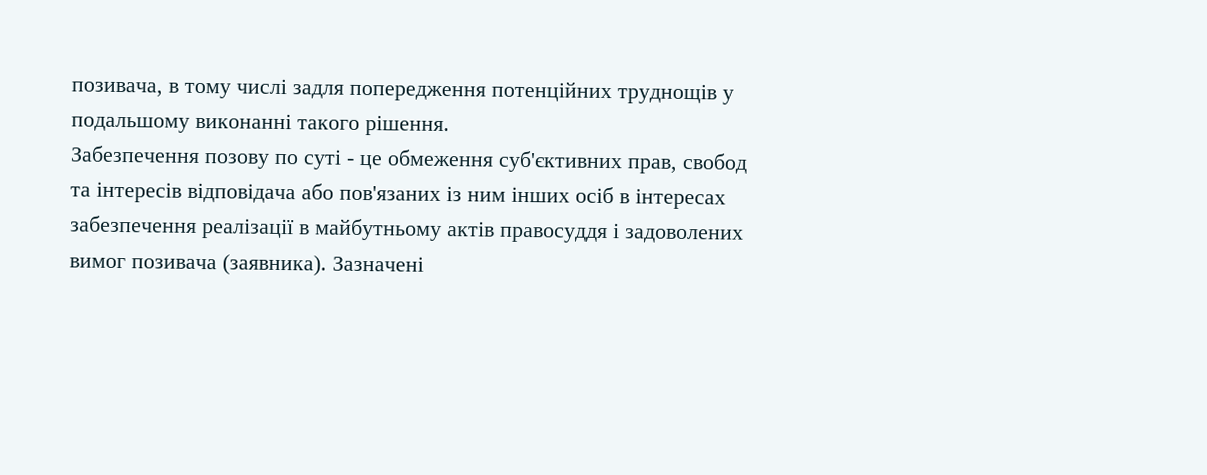позивача, в тому числі задля попередження потенційних труднощів у подальшому виконанні такого рішення.
Забезпечення позову по суті - це обмеження суб'єктивних прав, свобод та інтересів відповідача або пов'язаних із ним інших осіб в інтересах забезпечення реалізації в майбутньому актів правосуддя і задоволених вимог позивача (заявника). Зазначені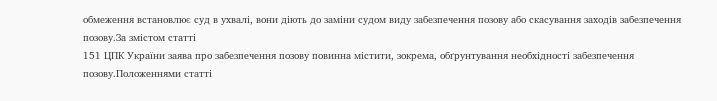обмеження встановлює суд в ухвалі, вони діють до заміни судом виду забезпечення позову або скасування заходів забезпечення позову.За змістом статті
151 ЦПК України заява про забезпечення позову повинна містити, зокрема, обґрунтування необхідності забезпечення позову.Положеннями статті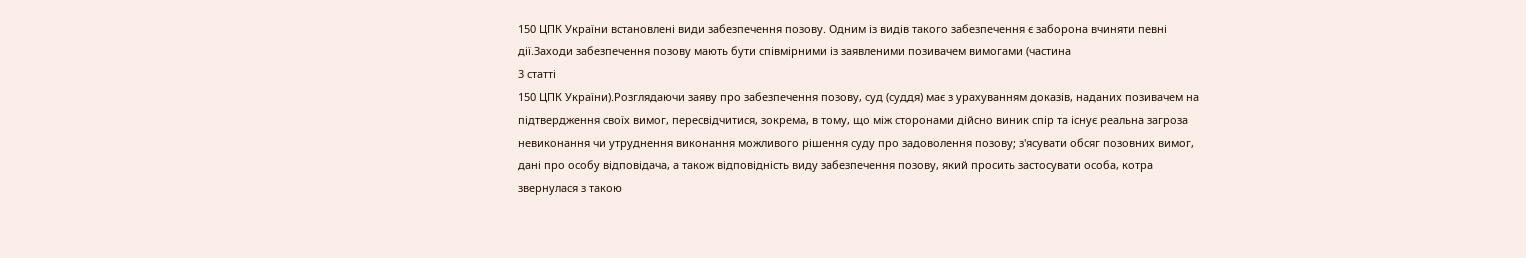150 ЦПК України встановлені види забезпечення позову. Одним із видів такого забезпечення є заборона вчиняти певні дії.Заходи забезпечення позову мають бути співмірними із заявленими позивачем вимогами (частина
3 статті
150 ЦПК України).Розглядаючи заяву про забезпечення позову, суд (суддя) має з урахуванням доказів, наданих позивачем на підтвердження своїх вимог, пересвідчитися, зокрема, в тому, що між сторонами дійсно виник спір та існує реальна загроза невиконання чи утруднення виконання можливого рішення суду про задоволення позову; з'ясувати обсяг позовних вимог, дані про особу відповідача, а також відповідність виду забезпечення позову, який просить застосувати особа, котра звернулася з такою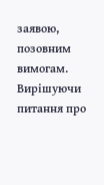заявою, позовним вимогам. Вирішуючи питання про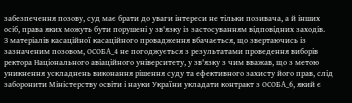забезпечення позову, суд має брати до уваги інтереси не тільки позивача, а й інших осіб, права яких можуть бути порушені у зв'язку із застосуванням відповідних заходів.
З матеріалів касаційної касаційного провадження вбачається, що звертаючись із зазначеним позовом, ОСОБА_4 не погоджується з результатами проведення виборів ректора Національного авіаційного університету, у зв'язку з чим вважав, що з метою уникнення ускладнень виконання рішення суду та ефективного захисту його прав, слід заборонити Міністерству освіти і науки України укладати контракт з ОСОБА_6, який є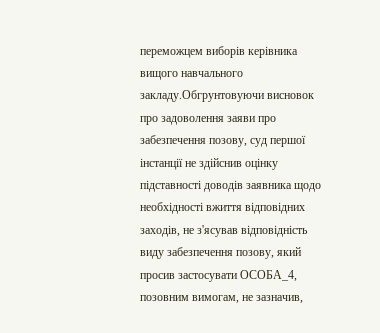переможцем виборів керівника вищого навчального закладу.Обгрунтовуючи висновок про задоволення заяви про забезпечення позову, суд першої інстанції не здійснив оцінку підставності доводів заявника щодо необхідності вжиття відповідних заходів, не з'ясував відповідність виду забезпечення позову, який просив застосувати ОСОБА_4, позовним вимогам, не зазначив,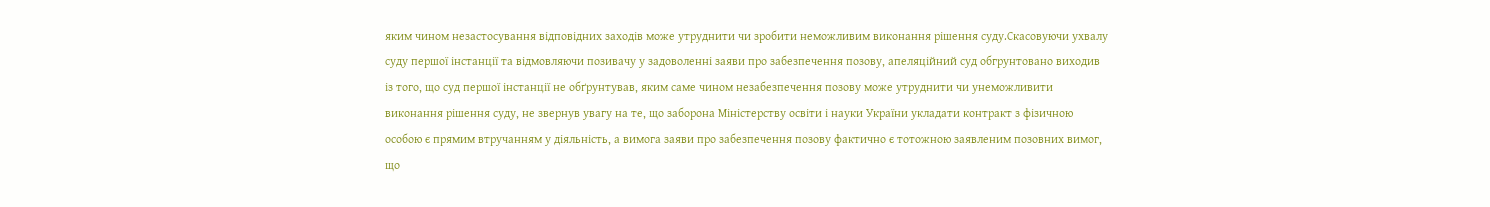яким чином незастосування відповідних заходів може утруднити чи зробити неможливим виконання рішення суду.Скасовуючи ухвалу суду першої інстанції та відмовляючи позивачу у задоволенні заяви про забезпечення позову, апеляційний суд обгрунтовано виходив із того, що суд першої інстанції не обґрунтував, яким саме чином незабезпечення позову може утруднити чи унеможливити виконання рішення суду, не звернув увагу на те, що заборона Міністерству освіти і науки України укладати контракт з фізичною особою є прямим втручанням у діяльність, а вимога заяви про забезпечення позову фактично є тотожною заявленим позовних вимог, що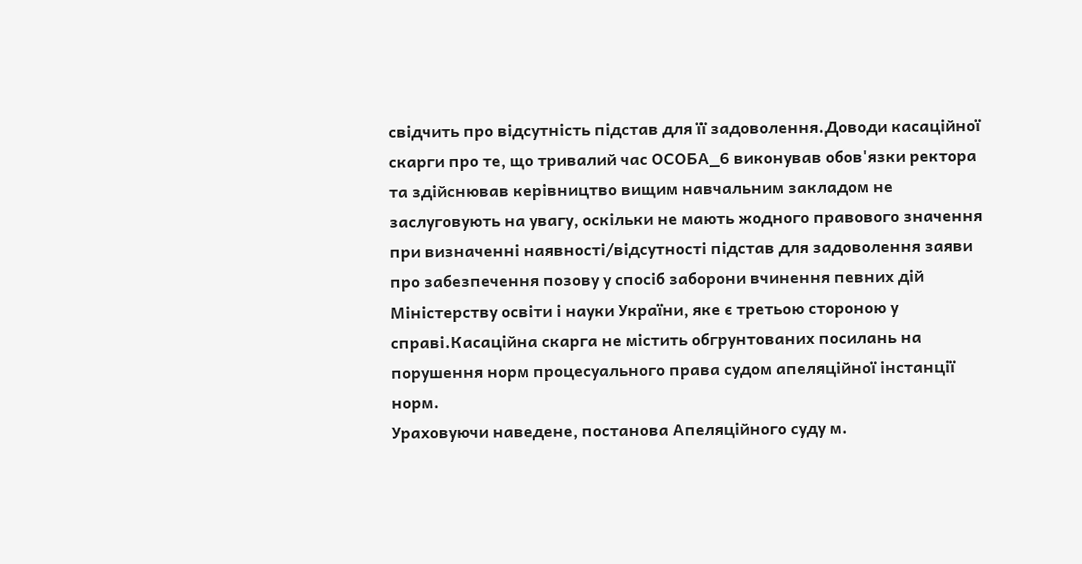свідчить про відсутність підстав для її задоволення.Доводи касаційної скарги про те, що тривалий час ОСОБА_6 виконував обов'язки ректора та здійснював керівництво вищим навчальним закладом не заслуговують на увагу, оскільки не мають жодного правового значення при визначенні наявності/відсутності підстав для задоволення заяви про забезпечення позову у спосіб заборони вчинення певних дій Міністерству освіти і науки України, яке є третьою стороною у справі.Касаційна скарга не містить обгрунтованих посилань на порушення норм процесуального права судом апеляційної інстанції норм.
Ураховуючи наведене, постанова Апеляційного суду м.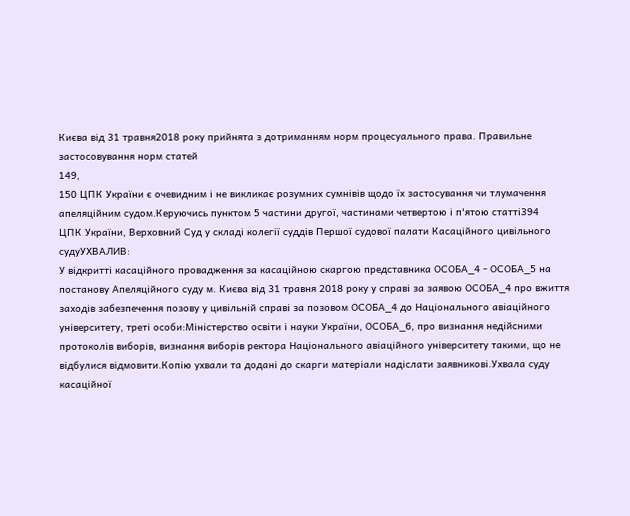Києва від 31 травня2018 року прийнята з дотриманням норм процесуального права. Правильне застосовування норм статей
149,
150 ЦПК України є очевидним і не викликає розумних сумнівів щодо їх застосування чи тлумачення апеляційним судом.Керуючись пунктом 5 частини другої, частинами четвертою і п'ятою статті394
ЦПК України, Верховний Суд у складі колегії суддів Першої судової палати Касаційного цивільного судуУХВАЛИВ:
У відкритті касаційного провадження за касаційною скаргою представника ОСОБА_4 - ОСОБА_5 на постанову Апеляційного суду м. Києва від 31 травня 2018 року у справі за заявою ОСОБА_4 про вжиття заходів забезпечення позову у цивільній справі за позовом ОСОБА_4 до Національного авіаційного університету, треті особи:Міністерство освіти і науки України, ОСОБА_6, про визнання недійсними протоколів виборів, визнання виборів ректора Національного авіаційного університету такими, що не відбулися відмовити.Копію ухвали та додані до скарги матеріали надіслати заявникові.Ухвала суду касаційної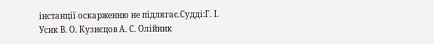інстанції оскарженню не підлягає.Судді:Г. І. Усик В. О. Кузнєцов А. С. Олійник